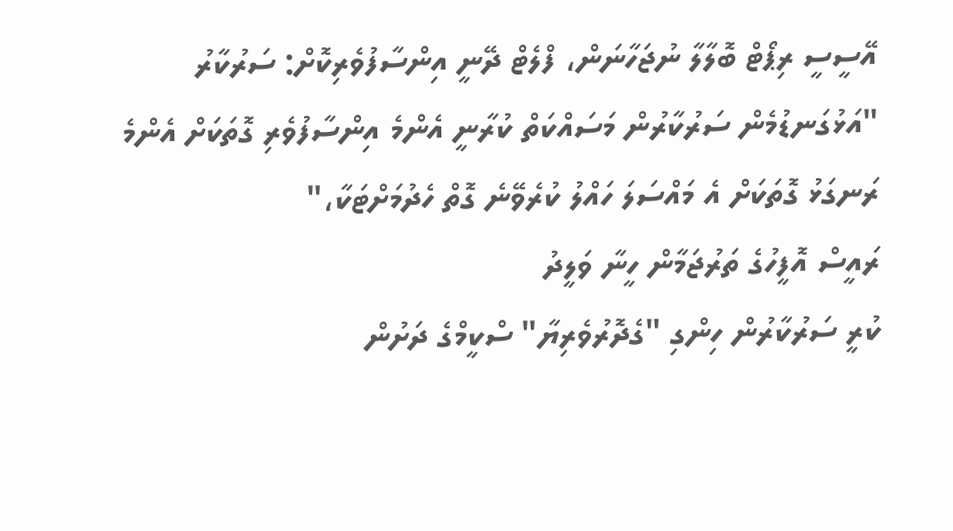އޭސީސީ ރިޕޯޓް ބޮލާލާ ނުޖަހާނަން، ފްލެޓް ދޭނީ އިންސާފުވެރިކޮށް: ސަރުކާރު
"އަޅުގަނޑުމެން ސަރުކާރުން މަސައްކަތް ކުރާނީ އެންމެ އިންސާފުވެރި ގޮތަކަށް އެންމެ ރަނގަޅު ގޮތަކަށް އެ މައްސަލަ ހައްލު ކުރެވޭނެ ގޮތް ހެދުމަށްޓަކާ،"
ރައީސް އޮފީހުގެ ތަރުޖަމާން ހީނާ ވަލީދު
ކުރީ ސަރުކާރުން ހިންގި "ގެދޮރުވެރިޔާ" ސްކީމްގެ ދަށުން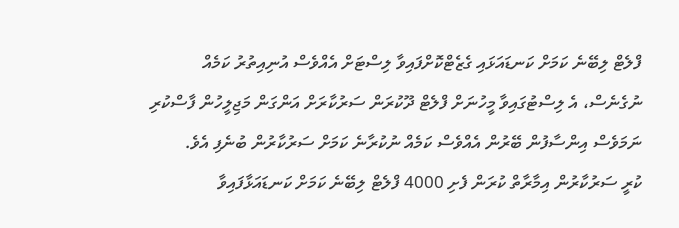ފްލެޓް ލިބޭނެ ކަމަށް ކަނޑައަޅައި ގެޒެޓްކޮށްފައިވާ ލިސްޓަށް އެއްވެސް އުނިއިތުރު ކަމެއް ނުގެނެސް، އެ ލިސްޓުގައިވާ މީހުނަށް ފްލެޓް ދޫކުރަން ސަރުކާރަށް އަންގަން މަޖިލީހުން ފާސްކުރި ނަމަވެސް އިންސާފުން ބޭރުން އެއްވެސް ކަމެއް ނުކުރާނެ ކަމަށް ސަރުކާރުން ބުނެފި އެވެ.
ކުރީ ސަރުކާރުން އިމާރާތް ކުރަން ފެށި 4000 ފްލެޓް ލިބޭނެ ކަމަށް ކަނޑައަޅާފައިވާ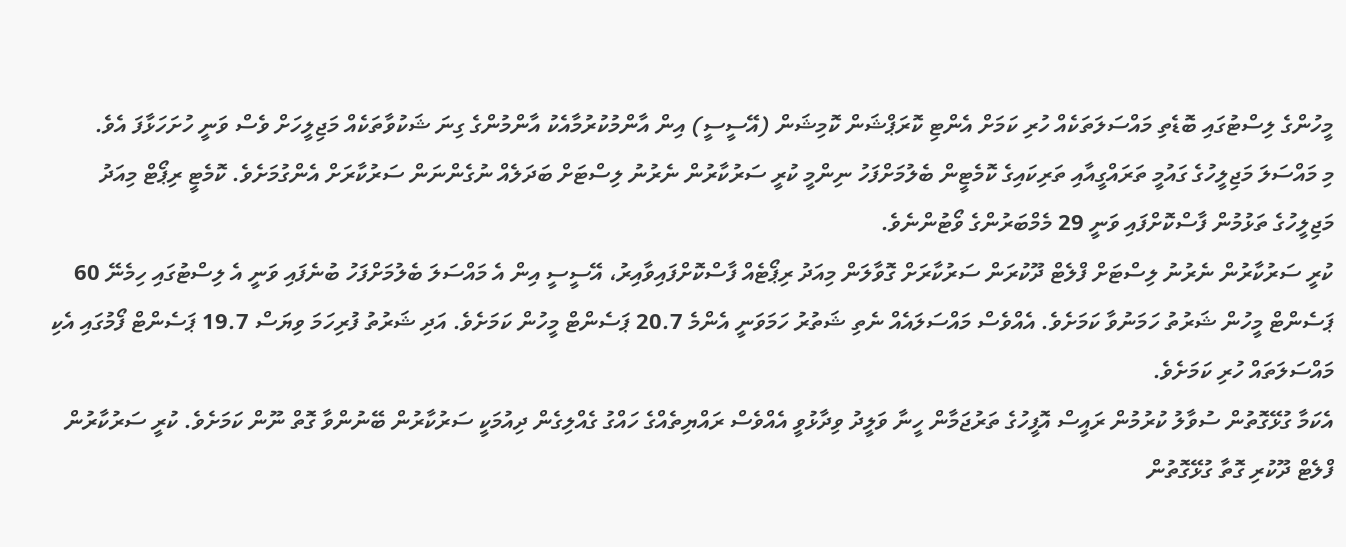މީހުންގެ ލިސްޓުގައި ބޮޑެތި މައްސަލަތަކެއް ހުރި ކަމަށް އެންޓި ކޮރަޕްޝަން ކޮމިޝަން (އޭސީސީ) އިން އާންމުކުރުމާއެކު އާންމުންގެ ގިނަ ޝަކުވާތަކެއް މަޖިލީހަށް ވެސް ވަނީ ހުށަހަޅާފަ އެވެ.
މި މައްސަލަ މަޖިލީހުގެ ގައުމީ ތަރައްގީއާއި ތަރިކައިގެ ކޮމެޓީން ބެލުމަށްފަހު ނިންމީ ކުރީ ސަރުކާރުން ނެރުނު ލިސްޓަށް ބަދަލެއް ނުގެންނަން ސަރުކާރަށް އެންގުމަށެވެ. ކޮމެޓީ ރިޕޯޓް މިއަދު މަޖިލީހުގެ ތަޅުމުން ފާސްކޮށްފައި ވަނީ 29 މެމްބަރުންގެ ވޯޓުންނެވެ.
ކުރީ ސަރުކާރުން ނެރުނު ލިސްޓަށް ފްލެޓް ދޫކުރަން ސަރުކާރަށް ގޮވާލަން މިއަދު ރިޕޯޓެއް ފާސްކޮށްފައިވާއިރު، އޭސީސީ އިން އެ މައްސަލަ ބެލުމަށްފަހު ބުނެފައި ވަނީ އެ ލިސްޓުގައި ހިމެނޭ 60 ޕަސެންޓް މީހުން ޝަރުތު ހަމަނުވާ ކަމަށެވެ. އެއްވެސް މައްސަލައެއް ނެތި ޝަތުރު ހަމަވަނީ އެންމެ 20.7 ޕަސެންޓް މީހުން ކަމަށެވެ. އަދި ޝަރުތު ފުރިހަމަ ވިޔަސް 19.7 ޕަސެންޓް ފޯމުގައި އެކި މައްސަލަތައް ހުރި ކަމަށެވެ.
އެކަމާ ގުޅޭގޮތުން ސުވާލު ކުރުމުން ރައީސް އޮފީހުގެ ތަރުޖަމާން ހީނާ ވަލީދު ވިދާޅުވީ އެއްވެސް ރައްޔިތެއްގެ ހައްގު ގެއްލިގެން ދިއުމަކީ ސަރުކާރުން ބޭނުންވާ ގޮތް ނޫން ކަމަށެވެ. ކުރީ ސަރުކާރުން ފްލެޓް ދޫކުރި ގޮތާ ގުޅޭގޮތުން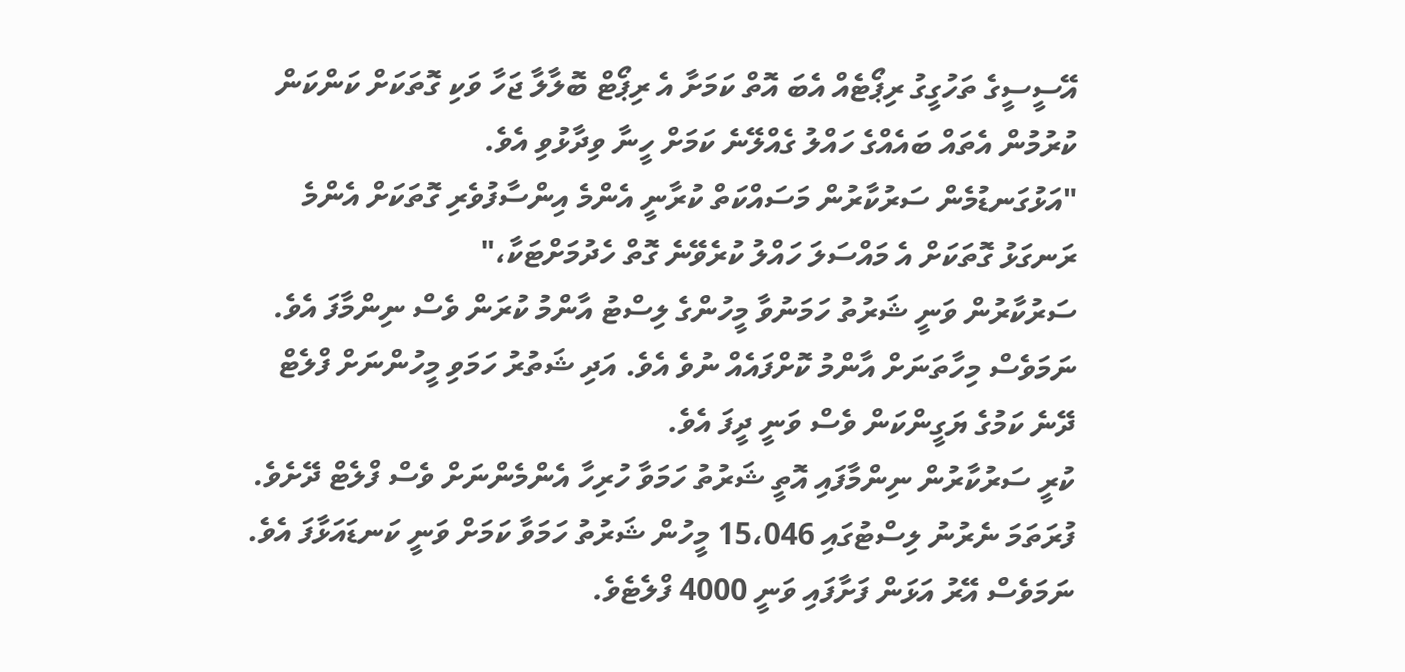އޭސީސީގެ ތަހުގީގު ރިޕޯޓެއް އެބަ އޮތް ކަމަށާ އެ ރިޕޯޓް ބޮލާލާ ޖަހާ ވަކި ގޮތަކަށް ކަންކަން ކުރުމުން އެތައް ބައެއްގެ ހައްލު ގެއްލޭނެ ކަމަށް ހީނާ ވިދާޅުވި އެވެ.
"އަޅުގަނޑުމެން ސަރުކާރުން މަސައްކަތް ކުރާނީ އެންމެ އިންސާފުވެރި ގޮތަކަށް އެންމެ ރަނގަޅު ގޮތަކަށް އެ މައްސަލަ ހައްލު ކުރެވޭނެ ގޮތް ހެދުމަށްޓަކާ،"
ސަރުކާރުން ވަނީ ޝަރުތު ހަމަނުވާ މީހުންގެ ލިސްޓު އާންމު ކުރަން ވެސް ނިންމާފަ އެވެ. ނަމަވެސް މިހާތަނަށް އާންމު ކޮށްފައެއް ނުވެ އެވެ. އަދި ޝަތުރު ހަމަވި މީހުންނަށް ފްލެޓް ދޭނެ ކަމުގެ ޔަގީންކަން ވެސް ވަނީ ދީފަ އެވެ.
ކުރީ ސަރުކާރުން ނިންމާފައި އޮތީ ޝަރުތު ހަމަވާ ހުރިހާ އެންމެންނަށް ވެސް ފްލެޓް ދޭށެވެ. ފުރަތަމަ ނެރުނު ލިސްޓުގައި 15،046 މީހުން ޝަރުތު ހަމަވާ ކަމަށް ވަނީ ކަނޑައަޅާފަ އެވެ. ނަމަވެސް އޭރު އަޅަން ފަށާފައި ވަނީ 4000 ފްލެޓެވެ.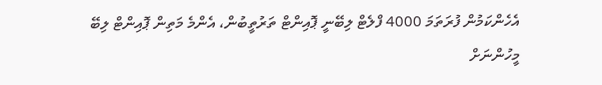އެހެންކަމުން ފުރަތަމަ 4000 ފްލެޓް ލިބޭނީ ޕޮއިންޓް ތަރުތީބުން، އެންމެ މަތިން ޕޮއިންޓް ލިބޭ މީހުންނަށް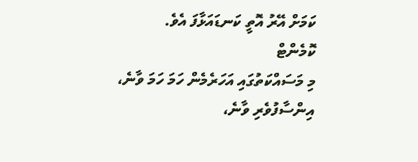ކަމަށް އޭރު އޮތީ ކަނޑައަޅާފަ އެވެ.
ކޮމެންޓް
މި މަސައްކަތުގައި އަހަރެމެން ހަމަ ހަމަ ވާނެ، އިންސާފުވެރި ވާނެ،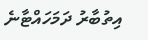އިތުބާރު ދަމަހައްޓާނެ